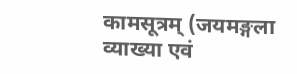कामसूत्रम् (जयमङ्गला व्याख्या एवं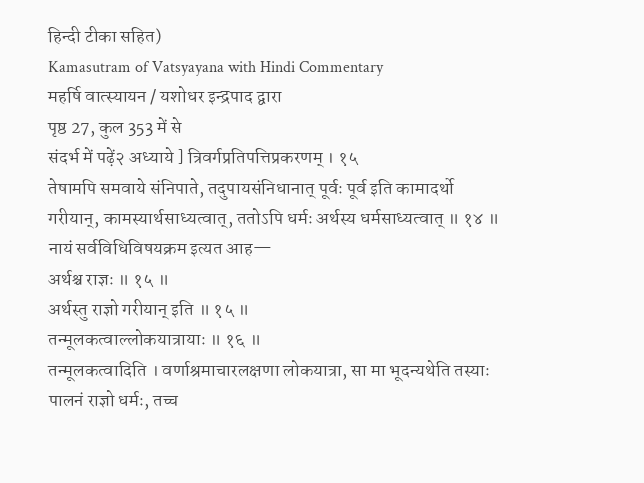हिन्दी टीका सहित)
Kamasutram of Vatsyayana with Hindi Commentary
महर्षि वात्स्यायन / यशोधर इन्द्रपाद द्वारा
पृष्ठ 27, कुल 353 में से
संदर्भ में पढ़ें२ अध्याये ] त्रिवर्गप्रतिपत्तिप्रकरणम् । १५
तेषामपि समवाये संनिपाते, तदुपायसंनिधानात् पूर्वः पूर्व इति कामादर्थो गरीयान्, कामस्यार्थसाध्यत्वात्, ततोऽपि धर्मः अर्थस्य धर्मसाध्यत्वात् ॥ १४ ॥
नायं सर्वविधिविषयक्रम इत्यत आह—
अर्थश्च राज्ञः ॥ १५ ॥
अर्थस्तु राज्ञो गरीयान् इति ॥ १५ ॥
तन्मूलकत्वाल्लोकयात्रायाः ॥ १६ ॥
तन्मूलकत्वादिति । वर्णाश्रमाचारलक्षणा लोकयात्रा, सा मा भूदन्यथेति तस्याः पालनं राज्ञो धर्मः, तच्च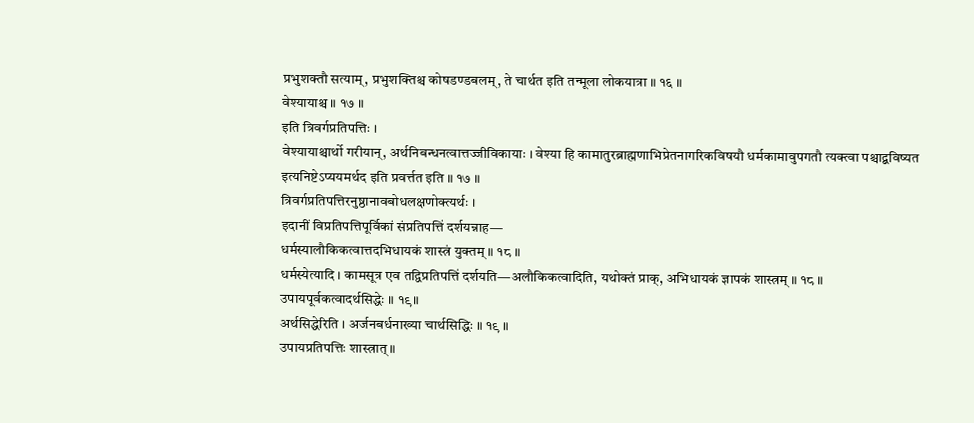प्रभुशक्तौ सत्याम्, प्रभुशक्तिश्च कोषडण्डबलम्, ते चार्थत इति तन्मूला लोकयात्रा ॥ १६ ॥
वेश्यायाश्च ॥ १७ ॥
इति त्रिवर्गप्रतिपत्तिः ।
वेश्यायाश्चार्थो गरीयान्, अर्थनिबन्धनत्वात्तज्जीविकायाः । वेश्या हि कामातुरब्राह्मणाभिप्रेतनागरिकविषयौ धर्मकामावुपगतौ त्यक्त्वा पश्चाद्बविष्यत इत्यनिष्टेऽप्ययमर्थद इति प्रवर्त्तत इति ॥ १७ ॥
त्रिवर्गप्रतिपत्तिरनुष्ठानावबोधलक्षणोक्त्यर्थः ।
इदानीं विप्रतिपत्तिपूर्विकां संप्रतिपत्तिं दर्शयन्नाह—
धर्मस्यालौकिकत्वात्तदभिधायकं शास्त्रं युक्तम् ॥ १८ ॥
धर्मस्येत्यादि । कामसूत्र एव तद्विप्रतिपत्तिं दर्शयति—अलौकिकत्वादिति, यथोक्तं प्राक्, अभिधायकं ज्ञापकं शास्त्रम् ॥ १८ ॥
उपायपूर्वकत्वादर्थसिद्धेः ॥ १९॥
अर्थसिद्धेरिति । अर्जनबर्धनाख्या चार्थसिद्धिः ॥ १९ ॥
उपायप्रतिपत्तिः शास्त्रात् ॥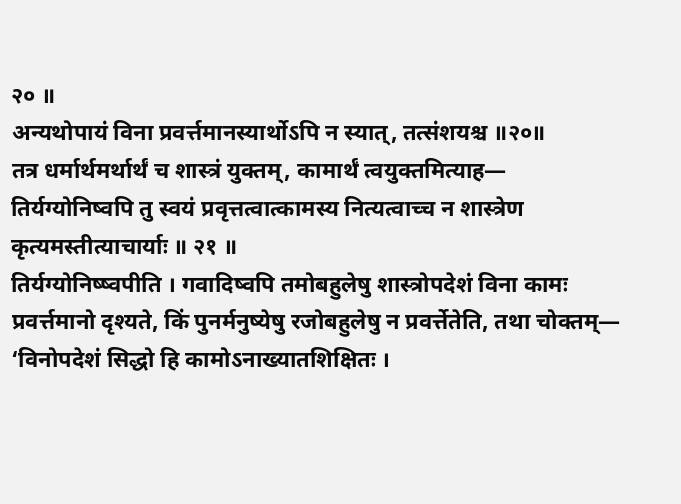२० ॥
अन्यथोपायं विना प्रवर्त्तमानस्यार्थोऽपि न स्यात्, तत्संशयश्च ॥२०॥
तत्र धर्मार्थमर्थार्थं च शास्त्रं युक्तम्, कामार्थं त्वयुक्तमित्याह—
तिर्यग्योनिष्वपि तु स्वयं प्रवृत्तत्वात्कामस्य नित्यत्वाच्च न शास्त्रेण कृत्यमस्तीत्याचार्याः ॥ २१ ॥
तिर्यग्योनिष्ष्वपीति । गवादिष्वपि तमोबहुलेषु शास्त्रोपदेशं विना कामः प्रवर्त्तमानो दृश्यते, किं पुनर्मनुष्येषु रजोबहुलेषु न प्रवर्त्तेतेति, तथा चोक्तम्—
‘विनोपदेशं सिद्धो हि कामोऽनाख्यातशिक्षितः ।